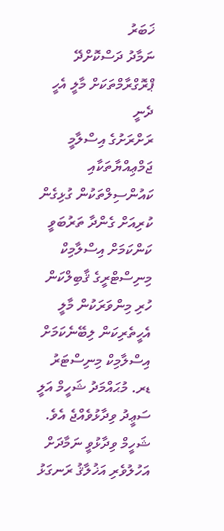ޚަބަރު
ނަމާދު ދަސްކޮށްދޭ ޕްރޮގްރާމްތަކަށް މާލީ އެހީ ދެނީ
ރަށްރަށުގެ އިސްލާމީ ޖަމްޢިއްޔާތަކާއި ކައުންސިލްތަކުން ގުޅިގެން ކުރިއަށް ގެންދާ ތަރުބަވީ ކަންކަމަށް އިސްލާމިކް މިނިސްޓްރީގެ ޤާބިލްކަން ހުރި މިންވަރަކުން މާލީ އެހީތެރިކަން ލިބޭނެކަމަށް އިސްލާމިކް މިނިސްޓަރު ޑރ. މުޙައްމަދު ޝަހީމް އަލީ ސަޢީދު ވިދާޅުވެއްޖެ އެވެ.
ޝަހީމް ވިދާޅުވީ ނަމާދަށް އަހުލުވެރި އަޚުލާޤު ރަނގަޅު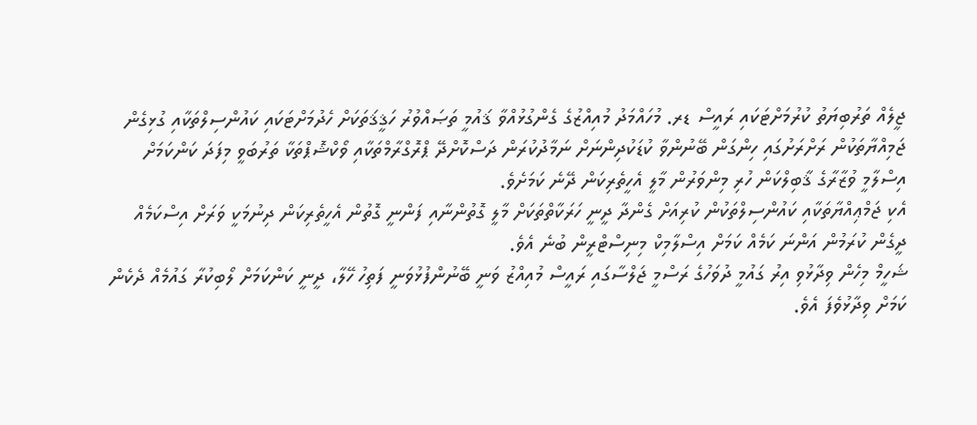ޖީލެއް ތަރުބިޔަތު ކުރުމަށްޓަކައި ރައީސް ޑރ. މުހައްމަދު މުއިއްޒުގެ ގެންގުޅުއްވާ ޤައުމީ ތަޞައްވުރު ހަޤީޤަތަކަށް ހެދުމަށްޓަކައި ކައުންސިލްތަކާއި ގުޅިގެން ޖަމިއްޔާތަކުން ރަށްރަށުގައި ހިންގަން ބޭނުންވާ ކުޑަކުދިންނަށް ނަމާދުކުރަން ދަސްކޮށްދޭ ޕްރޮގްރާމްތަކާއި ވޯކްޝޮޕްތަކާ ތަރުބަވީ މިފަދަ ކަންކަމަށް އިސްލާމީ ވުޒާރާގެ ޤާބިލްކަން ހުރި މިންވަރުން މާލީ އެހީތެރިކަން ދޭނެ ކަމަށެވެ.
އެކި ޖަމްޢިއްޔާތަކާއި ކައުންސިލްތަކުން ކުރިއަށް ގެންދާ ދީނީ ހަރަކާތްތަކަށް މާލީ ގޮތުންނާއި ފަންނީ ގޮތުން އެހީތެރިކަން ދިނުމަކީ ވަރަށް އިސްކަމެއް ދީގެން ކުރަމުން އަންނަ ކަމެއް ކަމަށް އިސްލާމިކް މިނިސްޓްރީން ބުނެ އެވެ.
ޝަހީމް މިހެން ވިދާޅުވި އިރު ގައުމީ ދުވަހުގެ ރަސްމީ ޖަލްސާގައި ރައީސް މުއިއްޒު ވަނީ ބޭނުންފުޅުވަނީ ފަތިހު ހޭލާ، ދީނީ ކަންކަމަށް ލޯބިކުރާ ގައުމެއް ދެކެން ކަމަށް ވިދާޅުވެފަ އެވެ.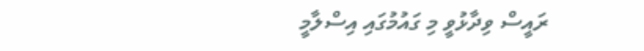ރައީސް ވިދާޅުވީ މި ގައުމުގައި އިސްލާމީ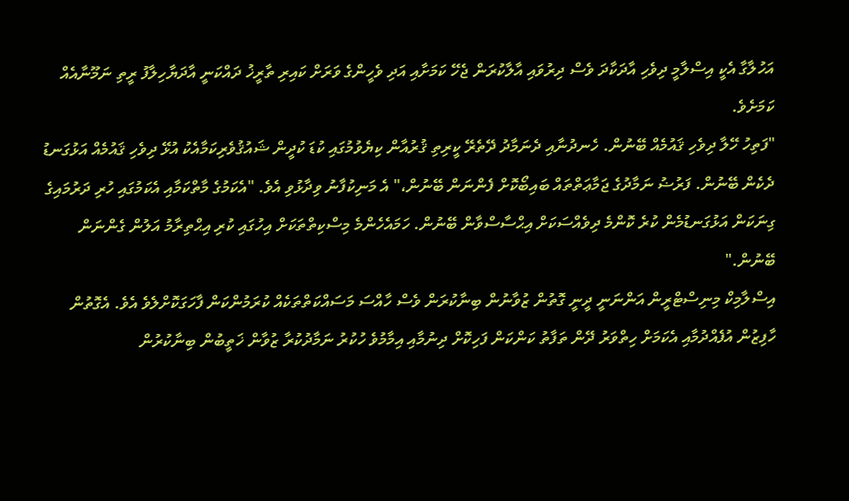އަހުލާގާ އެކީ އިސްލާމީ ދިވެހި އާދަކާދަ ވެސް ދިރުވައި އާލާކުރަން ޖެހޭ ކަމަށާއި އަދި ވެހީންގެ ވަރަށް ކައިރި ތާރީޚު ދައްކަނީ އާދަޔާހިލާފު ރީތި ނަމޫނާއެއް ކަމަށެވެ.
"ފަތިހު ހޭލާ ދިވެހި ޤައުމެއް ބޭނުން. ހެނދުނާއި ދެނަމާދު ދޭތެރޭ ކީރިތި ޤުރުއާން ކިޔެވުމުގައި ކުޑަ ކުދީން ޝައުޤުވެރިކަމާއެކު އުޅޭ ދިވެހި ޤައުމެއް އަޅުގަނޑު ދެކެން ބޭނުން. ފަރުޟު ނަމާދުގެ ޖަމާޢަތްތައް ބައިބޯކޮށް ފެންނަން ބޭނުން،" އެ މަނިކުފާނު ވިދާޅުވި އެވެ. "އެކަމުގެ މާތްކަމާއި އެކަމުގައި ހުރި ދަރުމައިގެ ގިނަކަން އަޅުގަނޑުމެން ކުރެ ކޮންމެ ދިވެއްސަކަށް އިޙްސާސްވާން ބޭނުން. ހަމައެހެންމެ މިސްކިތްތަކަށް އިހުގައި ކުރި އިޙްތިރާމު އަލުން ގެންނަން ބޭނުން."
އިސްލާމިކް މިނިސްޓްރީން އަންނަނީ ދީނީ ގޮތުން ޒުވާނުން ބިނާކުރަން ވެސް ހާއްސަ މަސައްކަތްތަކެއް ކުރަމުންކަން ފާހަގަކޮށްލެވެ އެވެ. އެގޮތުން ހާފިޒުން އުފެއްދުމާއި އެކަމަށް ހިތްވަރު ދޭން ތަފާތު ކަންކަން ފަހިކޮށް ދިނުމާއި އިމާމުވެ ހުކުރު ނަމާދުކުރާ ޒުވާން ޚަތީބުން ބިނާކުރުން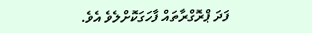ފަދަ ޕްރޮގްރާތައް ފާހަގަކޮށްލެވެ އެވެ.